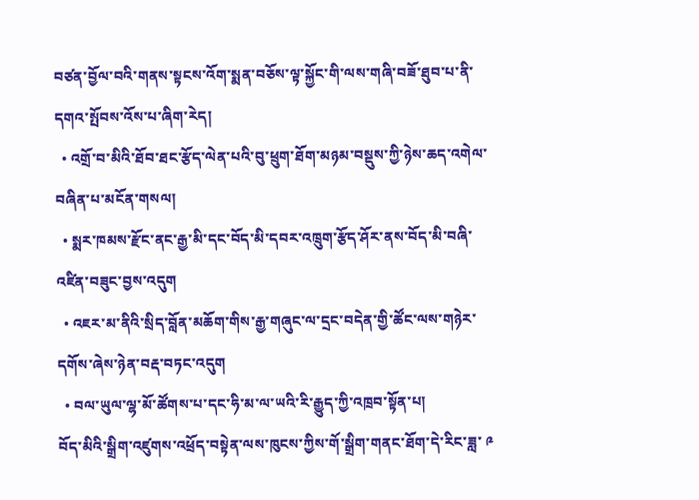བཙན་བྱོལ་བའི་གནས་སྟངས་འོག་སྨན་བཅོས་ལྟ་སྐྱོང་གི་ལས་གཞི་བཟོ་ཐུབ་པ་ནི་དགའ་སྤོབས་འོས་པ་ཞིག་རེད།
  • འགྲོ་བ་མིའི་ཐོབ་ཐང་རྩོད་ལེན་པའི་བུ་ཕྲུག་ཐོག་མཉམ་བསྡུས་ཀྱི་ཉེས་ཆད་འགེལ་བཞིན་པ་མངོན་གསལ།
  • སྨར་ཁམས་རྫོང་ནང་རྒྱ་མི་དང་བོད་མི་དབར་འཁྲུག་རྩོད་ཤོར་ནས་བོད་མི་བཞི་འཛིན་བཟུང་བྱས་འདུག
  • འཇར་མ་ནིའི་སྲིད་བློན་མཆོག་གིས་རྒྱ་གཞུང་ལ་དྲང་བདེན་གྱི་ཚོང་ལས་གཉེར་དགོས་ཞེས་ཉེན་བརྡ་བཏང་འདུག
  • བལ་ཡུལ་ལྷ་མོ་ཚོགས་པ་དང་ཧི་མ་ལ་ཡའི་རི་རྒྱུད་ཀྱི་འཁྲབ་སྟོན་པ།
བོད་མིའི་སྒྲིག་འཛུགས་འཕྲོད་བསྟེན་ལས་ཁུངས་ཀྱིས་གོ་སྒྲིག་གནང་ཐོག་དེ་རིང་ཟླ་ ༩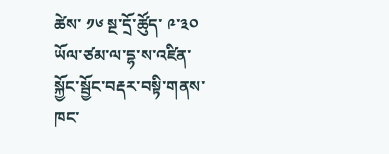ཚེས་ ༡༦ སྔ་དྲོ་ཚོུད་ ༩་༣༠ ཡོལ་ཙམ་ལ་དྷ་ས་འཛིན་སྐྱོང་སྦྱོང་བརྡར་བསྟི་གནས་ཁང་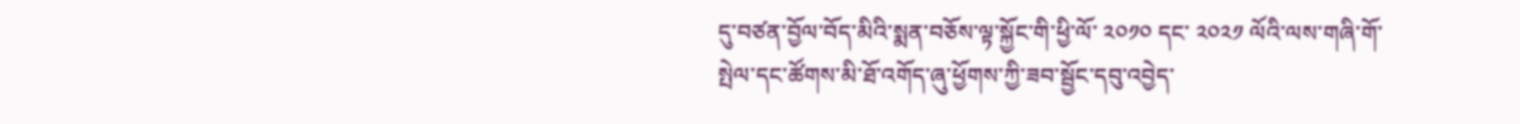དུ་བཙན་བྱོལ་བོད་མིའི་སྨན་བཅོས་ལྟ་སྐྱོང་གི་ཕྱི་ལོ་ ༢༠༡༠ དང་ ༢༠༢༡ ལོའི་ལས་གཞི་གོ་སྤེལ་དང་ཚོགས་མི་ཐོ་འགོད་ཞུ་ཕྱོགས་ཀྱི་ཟབ་སྦྱོང་དབུ་འབྱེད་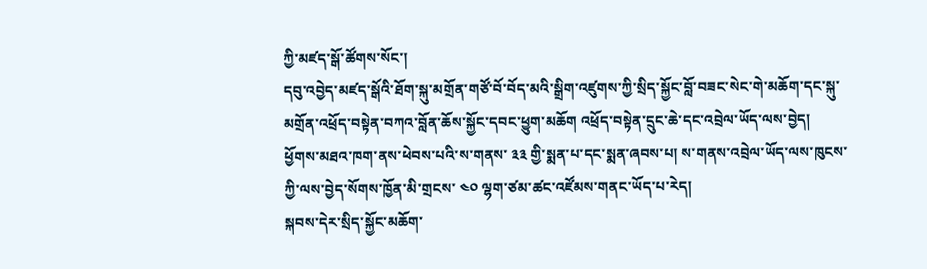ཀྱི་མཛད་སྒོ་ཚོགས་སོང་།
དབུ་འབྱེད་མཛད་སྒོའི་ཐོག་སྐུ་མགྲོན་གཙོ་བོ་བོད་མའི་སྒྲིག་འཛུགས་ཀྱི་སྲིད་སྐྱོང་བློ་བཟང་སེང་གེ་མཆོག་དང་སྐུ་མགྲོན་འཕྲོད་བསྟེན་བཀའ་བློན་ཆོས་སྐྱོང་དབང་ཕྱུག་མཆོག འཕྲོད་བསྟེན་དྲུང་ཆེ་དང་འབྲེལ་ཡོད་ལས་བྱེད། ཕྱོགས་མཐའ་ཁག་ནས་ཕེབས་པའི་ས་གནས་ ༣༣ གྱི་སྨན་པ་དང་སྨན་ཞབས་པ། ས་གནས་འབྲེལ་ཡོད་ལས་ཁུངས་ཀྱི་ལས་བྱེད་སོགས་ཁྱོན་མི་གྲངས་ ༤༠ ལྷག་ཙམ་ཚང་འཛོམས་གནང་ཡོད་པ་རེད།
སྐབས་དེར་སྲིད་སྐྱོང་མཆོག་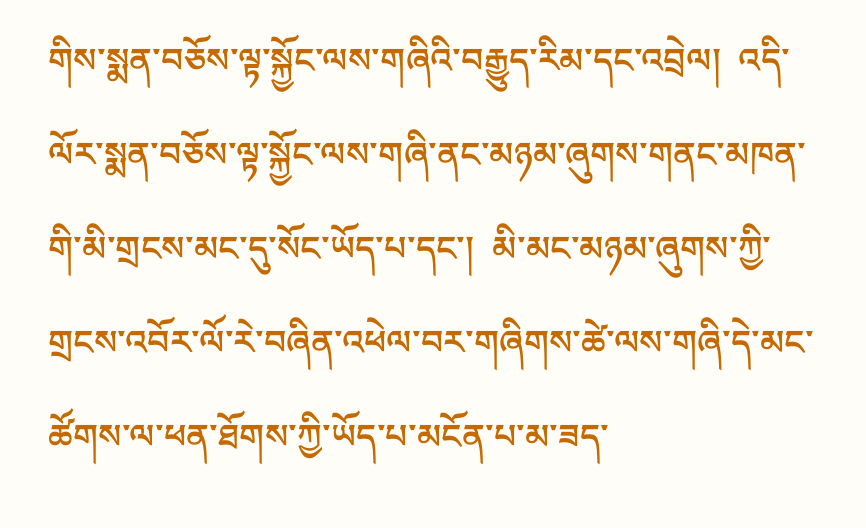གིས་སྨན་བཅོས་ལྟ་སྐྱོང་ལས་གཞིའི་བརྒྱུད་རིམ་དང་འབྲེལ།  འདི་ལོར་སྨན་བཅོས་ལྟ་སྐྱོང་ལས་གཞི་ནང་མཉམ་ཞུགས་གནང་མཁན་གི་མི་གྲངས་མང་དུ་སོང་ཡོད་པ་དང་།  མི་མང་མཉམ་ཞུགས་ཀྱི་གྲངས་འབོར་ལོ་རེ་བཞིན་འཕེལ་བར་གཞིགས་ཚེ་ལས་གཞི་དེ་མང་ཚོགས་ལ་ཕན་ཐོགས་ཀྱི་ཡོད་པ་མངོན་པ་མ་ཟད་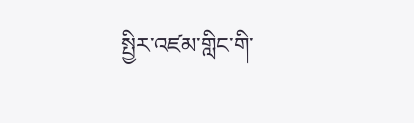སྤྱིར་འཛམ་གླིང་གི་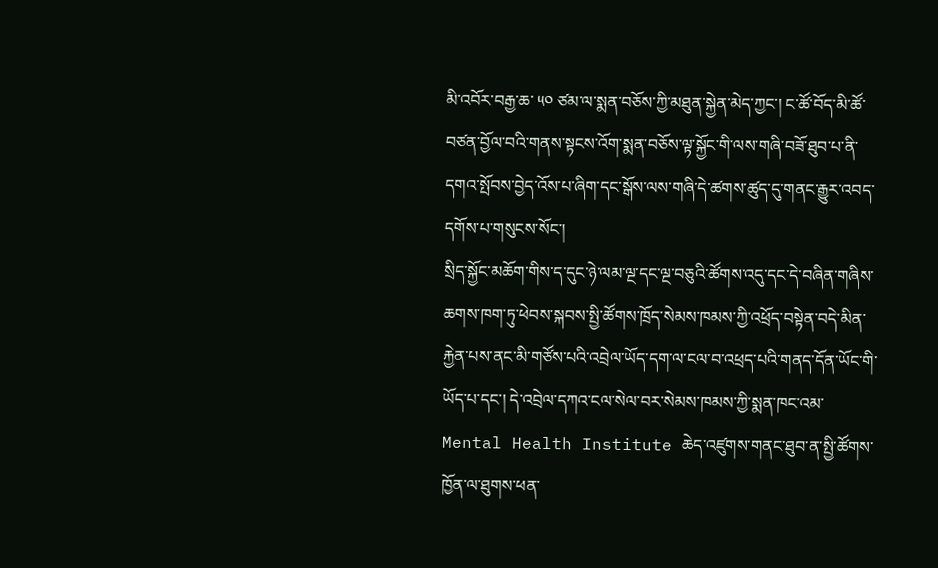མི་འབོར་བརྒྱ་ཆ་ ༥༠ ཙམ་ལ་སྨན་བཅོས་ཀྱི་མཐུན་སྐྱེན་མེད་ཀྱང་། ང་ཚོ་བོད་མི་ཚོ་བཙན་བྱོལ་བའི་གནས་སྟངས་འོག་སྨན་བཅོས་ལྟ་སྐྱོང་གི་ལས་གཞི་བཟོ་ཐུབ་པ་ནི་དགའ་སྤོབས་བྱེད་འོས་པ་ཞིག་དང་སྒོས་ལས་གཞི་དེ་ཚགས་ཚུད་དུ་གནང་རྒྱུར་འབད་དགོས་པ་གསུངས་སོང་།
སྲིད་སྐྱོང་མཆོག་གིས་ད་དུང་ཉེ་ལམ་ལྔ་དང་ལྔ་བཅུའི་ཚོགས་འདུ་དང་དེ་བཞིན་གཞིས་ཆགས་ཁག་ཏུ་ཕེབས་སྐབས་སྤྱི་ཚོགས་ཁྲོད་སེམས་ཁམས་ཀྱི་འཕྲོད་བསྟེན་བདེ་མིན་རྐྱེན་པས་ནང་མི་གཙོས་པའི་འབྲེལ་ཡོད་དག་ལ་ངལ་བ་འཕྲད་པའི་གནད་དོན་ཡོང་གི་ཡོད་པ་དང་། དེ་འབྲེལ་དཀའ་ངལ་སེལ་བར་སེམས་ཁམས་ཀྱི་སྨན་ཁང་འམ་ Mental Health Institute ཆེད་འཛུགས་གནང་ཐུབ་ན་སྤྱི་ཚོགས་ཁྱོན་ལ་ཐུགས་ཕན་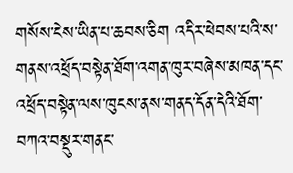གསོས་ངེས་ཡིན་པ་ཆབས་ཅིག འདིར་ཕེབས་པའི་ས་གནས་འཕྲོད་བསྟེན་ཐོག་འགན་ཁུར་བཞེས་མཁན་དང་འཕྲོད་བསྟེན་ལས་ཁུངས་ནས་གནད་དོན་དེའི་ཐོག་བཀའ་བསྡུར་གནང་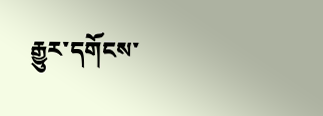རྒྱུར་དགོངས་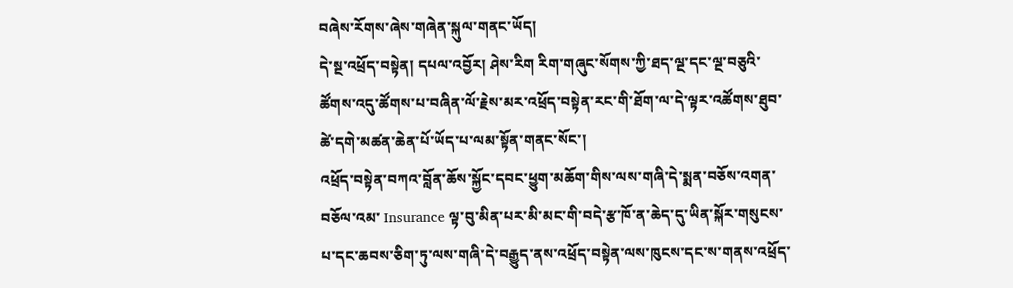བཞེས་རོགས་ཞེས་གཞེན་སྐུལ་གནང་ཡོད།
དེ་སྔ་འཕྲོད་བསྟེན། དཔལ་འབྱོར། ཤེས་རིག རིག་གཞུང་སོགས་ཀྱི་ཐད་ལྔ་དང་ལྔ་བཅུའི་ཚོགས་འདུ་ཚོགས་པ་བཞིན་ལོ་རྗེས་མར་འཕྲོད་བསྟེན་རང་གི་ཐོག་ལ་དེ་ལྟར་འཚོགས་ཐུབ་ཚེ་དགེ་མཚན་ཆེན་པོ་ཡོད་པ་ལམ་སྟོན་གནང་སོང་།
འཕྲོད་བསྟེན་བཀའ་བློན་ཆོས་སྐྱོང་དབང་ཕྱུག་མཆོག་གིས་ལས་གཞི་དེ་སྨན་བཅོས་འགན་བཅོལ་འམ་ Insurance ལྟ་བུ་མིན་པར་མི་མང་གི་བདེ་རྩ་ཁོ་ན་ཆེད་དུ་ཡིན་སྐོར་གསུངས་པ་དང་ཆབས་ཅིག་ཏུ་ལས་གཞི་དེ་བརྒྱུད་ནས་འཕྲོད་བསྟེན་ལས་ཁུངས་དང་ས་གནས་འཕྲོད་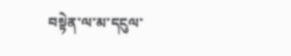བསྟེན་ལ་མ་དངུལ་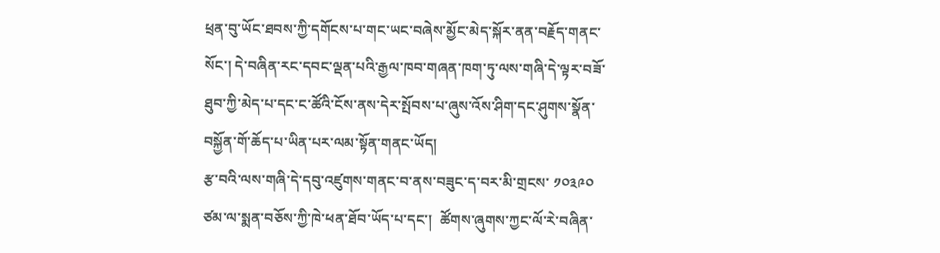ཕྲན་བུ་ཡོང་ཐབས་ཀྱི་དགོངས་པ་གང་ཡང་བཞེས་མྱོང་མེད་སྐོར་ནན་བརྗོད་གནང་སོང་། དེ་བཞིན་རང་དབང་ལྡན་པའི་རྒྱལ་ཁབ་གཞན་ཁག་ཏུ་ལས་གཞི་དེ་ལྟར་བཟོ་ཐུབ་ཀྱི་མེད་པ་དང་ང་ཚོའི་ངོས་ནས་དེར་སྤོབས་པ་ཞུས་འོས་ཤིག་དང་ཤུགས་སྣོན་བསྐྱོན་གོ་ཆོད་པ་ཡིན་པར་ལམ་སྟོན་གནང་ཡོད།
རྩ་བའི་ལས་གཞི་དེ་དབུ་འཛུགས་གནང་བ་ནས་བཟུང་ད་བར་མི་གྲངས་ ༡༠༣༩༠ ཙམ་ལ་སྨན་བཅོས་ཀྱི་ཁེ་ཕན་ཐོབ་ཡོད་པ་དང་།  ཚོགས་ཞུགས་ཀྱང་ལོ་རེ་བཞིན་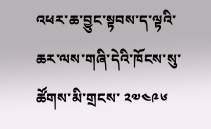འཕར་ཆ་བྱུང་སྟབས་ད་ལྟའི་ཆར་ལས་གཞི་དེའི་ཁོངས་སུ་ཚོགས་མི་གྲངས་ ༢༧༤༩༦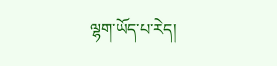ལྷག་ཡོད་པ་རེད།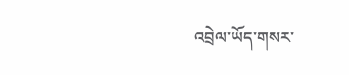འབྲེལ་ཡོད་གསར་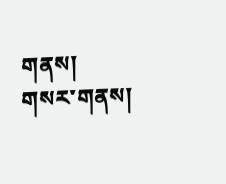གནས།
གསར་གནས།